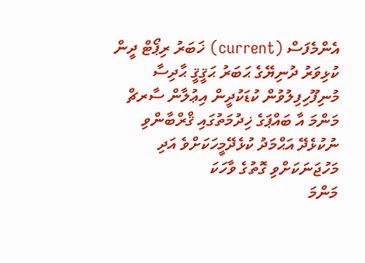އެންމެފަސް (current) ޚަބަރު ރިޕޯޓް ދީން ކުޅިވަރު ދުނިޔޭގެ ޙަބަރު ޙަޤީޤީ ޙާދިސާ މުނިފޫހިފިލުވުން ކުޑަކުދީން އިޢުލާން ސާރޗް
މަންމަ އާ ބައްޕަގެ ޚިދުމަތުގައި ޤްރްބާންވި ނުކުޅެދޭ އަޙްމަދު ކުޅެދޭމީހަކަށްވެ އަދި މަހުޖަނަކަށްވި ގޮތުގެ ވާހަކަ
މަންމަ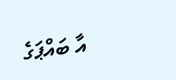އާ ބައްޕަގެ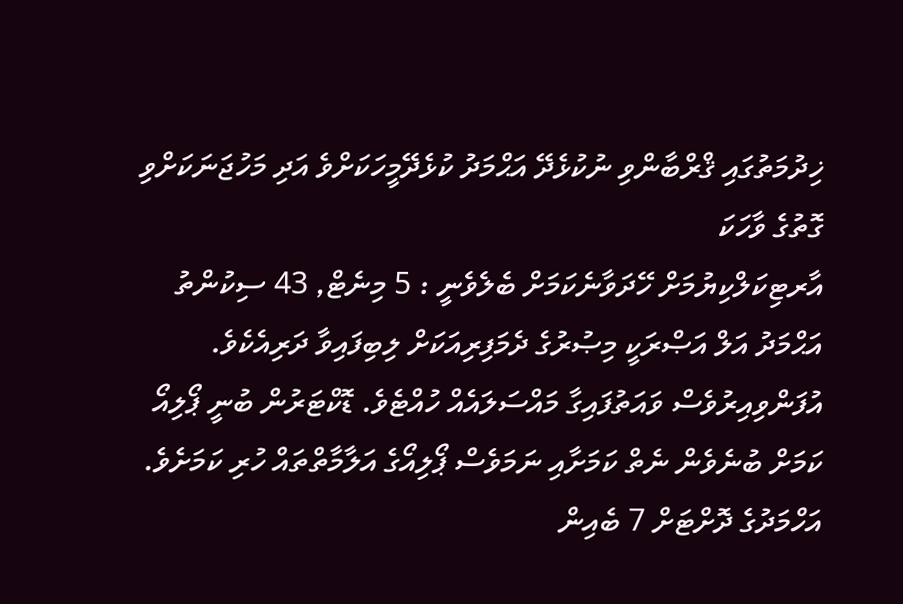ޚިދުމަތުގައި ޤްރްބާންވި ނުކުޅެދޭ އަޙްމަދު ކުޅެދޭމީހަކަށްވެ އަދި މަހުޖަނަކަށްވި ގޮތުގެ ވާހަކަ
އާރޓިކަލްކިޔުމަށް ހޭދަވާނެކަމަށް ބެލެވެނީ : 5 މިނެޓް, 43 ސިކުންތު
އަޙްމަދު އަލް އަޞްރަކީ މިޞުރުގެ ދެމަފިރިއަކަށް ލިބިފައިވާ ދަރިއެކެވެ. އުފަންވިއިރުވެސް ވައަތުފައިގާ މައްސަލައެއް ހުއްޓެވެ. ޑޮކްޓަރުން ބުނީ ޕޯލިއޯ ކަމަށް ބުނެވެން ނެތް ކަމަށާއި ނަމަވެސް ޕޯލިއޯގެ އަލާމާތްތައް ހުރި ކަމަށެވެ.
އަހްމަދުގެ ދޮށްޓަށް 7 ބެއިން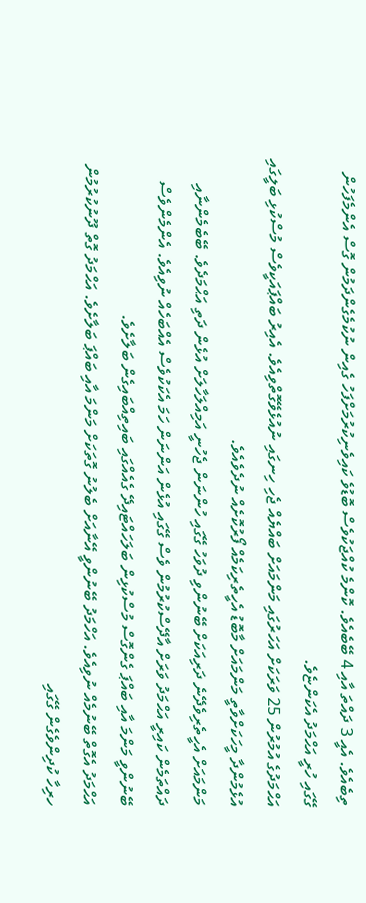ތިބެއެވެ. އެއީ 3 ދައްތަ އާއި 4 ބޭބެއެވެ. ކޮންމެ ކުއްޖަކުވެސް ބޮޑުވެ ކައިވެނިކުރުމަށްފަހު ގެއިން ނުކުމެގެންދަމުން ގޮސް އެންމެފަހުން ގޭގައި ހުރީ އަޙްމަދު އެކަންޏެވެ.
އަޙްމަދުގެ އުމުރުން 25 ވަރަކަށް އަހަރުގައި މަންމައަށް ބައްޔެއް ޖެހި ހިނގައި ނުއުޅެވޭގޮތްވިއެވެ. އެއިރު ބައްޕައަކީވެސް މުސްކުޅި ބަލީގައި އުޅެމުންދާ މީހަކަށްވާތީ މަންމައަށް މާބޮޑު އެހީތެރިކަމެއް ފޯރުކޮށެއް ނުދެވެއެވެ.
މަންމައަށް އެހީތެރިވެދޭނެ ދަރިއަކަށް ބޭނުންވި ދުވަހު ގޭގައި ހުންނަން ޖެހުނީ އަމިއްލަހާލަށް އުޅެން ދަތި އަޙްމަދެވެ. ބޭބެމެންނާއި ދައްތަމެން ކައިރީ އަޙްމަދު ވަރަށް އާދޭސްކުރުމުން ވެސް ގޭގައި އުޅެން އަންނަން ހަމަ އެކަކުވެސް އެއްބަހެއް ނުވިއެވެ. އެންމެންވެސް ބޭނުންވީ މަންމަ އާއި ބައްޕަ ގެންގޮސް މުސްކުޅިން ބަލަހައްޓައިދޭ ގެއެއްގައި ބައިތިއްބައިގެން ބަލާށެވެ.
އަޙްމަދު އެގޮތް ބޭނުމެއް ނުވިއެވެ. އަހްމަދު ބޭނުންވީ އޭނާއަށް ބެލުނު ގޮތަކަށް މަންމަ އާއި ބައްޕަ ބަލާށެވެ. އަޙްމަދު ގޮތް ދޫނުކުރުމުން ހރިހާ ކުދިންވެގެން ގޭގައި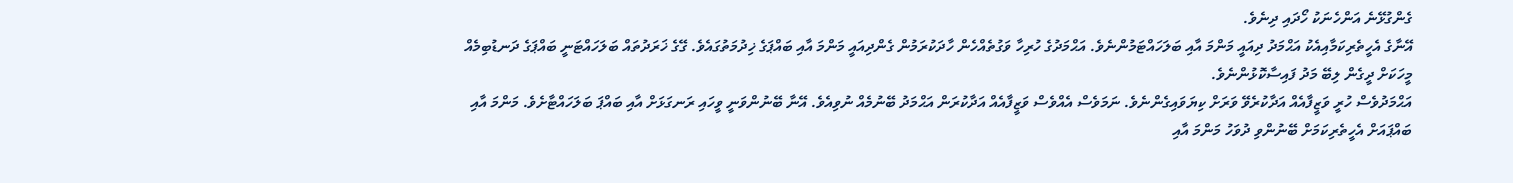ގެންގުޅޭނެ އަންހެނަކު ހޯދައި ދިނެވެ.
އޭނާގެ އެހީތެރިކަމާއިއެކު އަޙްމަދު ދިއައީ މަންމަ އާއި ބަލަހައްޓަމުންނެވެ. އަޙްމަދުގެ ހުރިހާ ވަގުތެއްހެން ހާދަކުރަމުން ގެންދިއައީ މަންމަ އާއި ބައްޕަގެ ޚިދުމަތުގައެވެ. ގޭގެ ޚަރަދުތައް ބަލަހައްޓަނީ ބައްޕަގެ ދަނޑުބިމެއް މީހަކަށް ދީގެން ލިބޭ މަދު ފައިސާކޮޅުންނެވެ.
އަޙްމަދުވެސް ހުރީ ވަޒީފާއެއް އަދާކުރެވޭ ވަރަށް ކިޔަވައިގެންނެވެ. ނަމަވެސް އެއްވެސް ވަޒީފާއެއް އަދާކުރަން އަޙްމަދު ބޭނުމެއް ނުވިއެވެ. އޭނާ ބޭނުންވަނީ ވީހައި ރަނގަޅަށް އާއި ބައްޕަ ބަލަހައްޓާށެވެ. މަންމަ އާއި ބައްޕައަށް އެހީތެރިކަމަށް ބޭނުންވި ދުވަހު މަންމަ އާއި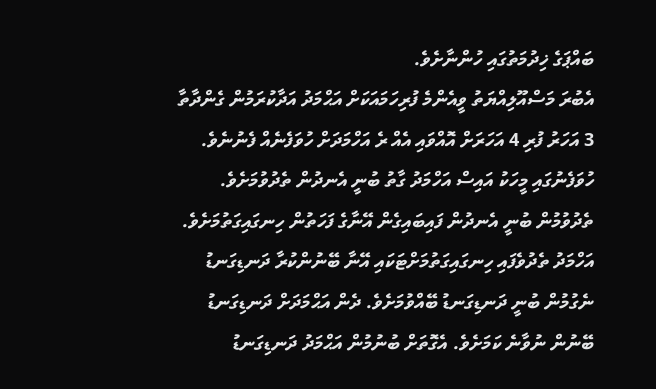ބައްޕަގެ ޚިދުމަތުގައި ހުންނާށެވެ.
އެބުރަ މަސްއޫލިއްޔަތު ވީއެންމެ ފުރިހަމައަކަށް އަޙްމަދު އަދާކުރަމުން ގެންދާތާ 3 އަހަރު ފުރި 4 އަހަރަށް އޮއްވައި އެއް ރެ އަހްމަދަށް ހުވަފެނެއް ފެނުނެވެ. ހުވަފެނުގައި މީހަކު އައިސް އަހްމަދު ގާތު ބުނީ އެނދުން ތެދުވުމަށެވެ. ތެދުވުމުން ބުނީ އެނދުން ފައިބައިގެން އޭނާގެ ފަހަތުން ހިނގައިގަތުމަށެވެ.
އަހްމަދު ތެދުވެފައި ހިނގައިގަތުމަށްޓަކައި އޭނާ ބޭނުންކުރާ ދަނޑިގަނޑު ނެގުމުން ބުނީ ދަނޑިގަނޑު ބޭއްވުމަށެވެ. ދެން އަޙްމަދަށް ދަނޑިގަނޑު ބޭނުން ނުވާނެ ކަމަށެވެ. އެގޮތަށް ބުނުމުން އަޙްމަދު ދަނޑިގަނޑު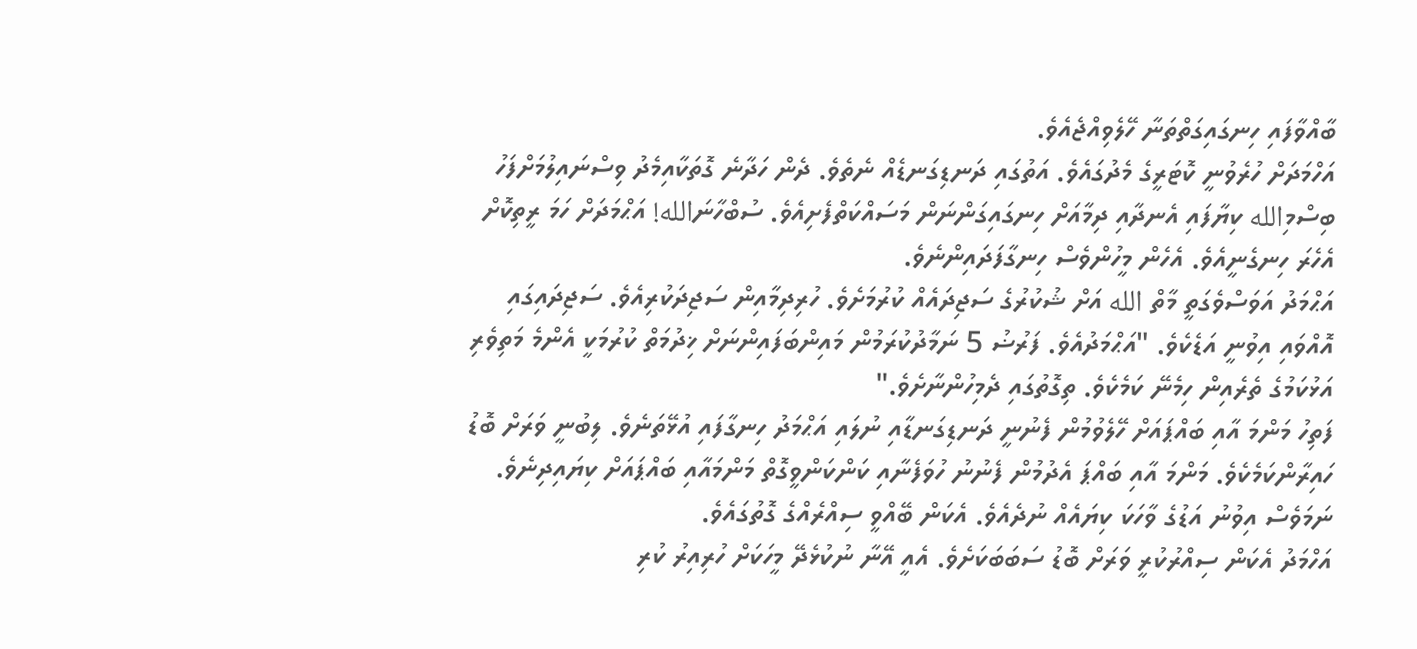ބާއްވާފައި ހިނގައިގަތްތަނާ ހޭލެވިއްޖެއެވެ.
އަހްމަދަށް ހުރެވުނީ ކޮޓަރީގެ މެދުގައެވެ. އަތުގައި ދަނޑިގަނޑެއް ނެތެވެ. ދެން ހަދާނެ ގޮތަކާއިމެދު ވިސްނައިލުމަށްފަހު ބިސްމިالله ކިޔާފައި އެނދާއި ދިމާއަށް ހިނގައިގަންނަން މަސައްކަތްފެށިއެވެ. ސުބްހާނަالله! އަޙްމަދަށް ހަމަ ރީތިކޮށް އެހެރަ ހިނގެނީއެވެ. އެހެން މީހުންވެސް ހިނގާފަދައިންނެވެ.
އަޙްމަދު އަވަސްވެގަތީ މާތް الله އަށް ޝުކުރުގެ ސަޖިދައެއް ކުރުމަށެވެ. ހުރިދިމާއިން ސަޖިދަކުރިއެވެ. ސަޖިދައިގައި އޮއްވައި އިވުނީ އަޑެކެވެ. "އަޙްމަދުއެވެ. ފަރުޟު 5 ނަމާދުކުރަމުން މައިންބަފައިންނަށް ޚިދުމަތް ކުރުމަކީ އެންމެ މަތިވެރި އަޅުކަމުގެ ތެރެއިން ހިމެނޭ ކަމެކެވެ. ތިގޮތުގައި ދެމިހުންނާށެވެ."
ފަތިހު މަންމަ އާއި ބައްޕައަށް ހޭލެވުމުން ފެނުނީ ދަނޑިގަނޑާއި ނުލައި އަޙްމަދު ހިނގާފައި އުޅޭތަނެވެ. ލިބުނީ ވަރަށް ބޮޑު ހައިރާންކަމެކެވެ. މަންމަ އާއި ބައްޕަ އެދުމުން ފެނުނު ހުވަފެނާއި ކަންކަންވީގޮތް މަންމައާއި ބައްޕައަށް ކިޔައިދިނެވެ. ނަމަވެސް އިވުނު އަޑުގެ ވާހަކަ ކިޔައެއް ނުދެއެވެ. އެކަން ބޭއްވީ ސިއްރެއްގެ ގޮތުގައެވެ.
އަހްމަދު އެކަން ސިއްރުކުރީ ވަރަށް ބޮޑު ސަބަބަކަށެވެ. އެއީ އޭނާ ނުކުޅެދޭ މީހަކަށް ހުރިއިރު ކުރި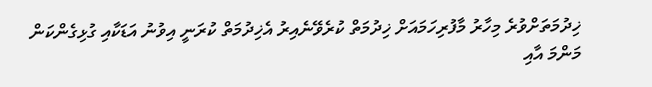ޚިދުމަތަށްވުރެ މިހާރު މާފުރިހަމައަށް ޚިދުމަތް ކުރެވޭނެއިރު އެޚިދުމަތް ކުރަނީ އިވުނު އަޑަކާއި ގުޅިގެންކަން މަންމަ އާއި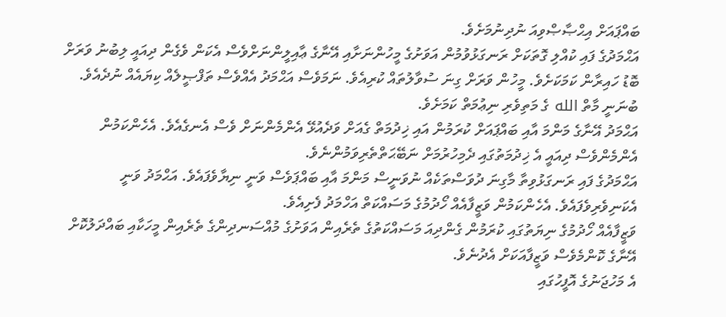ބައްޕައަށް އިޙްޞާޞްވިއަ ނުދިނުމަށެވެ.
އަޙްމަދުގެ ފައި ކުއްލި ގޮތަކަށް ރަނގަޅުވުމުން އަވަށުގެ މީހުންނަށާއި އޭނާގެ ޢާއިލީންނަށްވެސް އެކަން ވެގެން ދިއައީ ލިބުނު ވަރަށް ބޮޑު ހައިރާން ކަމަކަށެވެ. މީހުން ވަރަށް ގިނަ ސުވާލުތައް ކުރިއެވެ. ނަމަވެސް އަޙްމަދު އެއްވެސް ތަފްޞީލެއް ކިޔައެއް ނުދެއެވެ. ބުނަނީ މާތް الله ގެ މަތިވެރި ނިޢުމަތް ކަމަށެވެ.
އަޙްމަދު އޭނާގެ މަންމަ އާއި ބައްޕައަށް ކުރަމުން އައި ޚިދުމަތް ގެއަށް ވަދެއުޅޭ އެންމެންނަށް ވެސް އެނގެއެވެ. އެހެންކަމުން އެންމެންވެސް ދިއައީ އެ ޚިދުމަތުގައި ދެމިހުރުމަށް ނަބޭޙަތްތެރިވަމުންނެވެ.
އަޙްމަދުގެ ފައި ރަނގަޅުވިތާ މާގިނަ ދުވަސްތަކެއް ނުވަނީސް މަންމަ އާއި ބައްޕަވެސް ވަނީ ނިޔާވެފައެވެ. އަޙްމަދު ވަނީ އެކަނިވެރިވެފައެވެ. އެހެންކަމުން ވަޒީފާއެއް ހޯދުމުގެ މަސައްކަތް އަހްމަދު ފެށިއެވެ.
ވަޒީފާއެއް ހޯދުމުގެ ނިޔަތުގައި ކުރަމުން ގެންދިއަ މަސައްކަތުގެ ތެރެއިން އަވަށުގެ މުއްސަނދިންގެ ތެރެއިން މީހަކާއި ބައްދަލުކޮށް އޭނާގެ ކޮންމެވެސް ވަޒީފާއަކަށް އެދުނެވެ.
އެ މަހުޖަނުގެ އޮފީހުގައި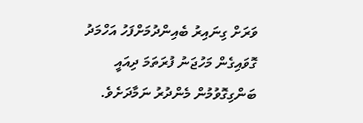ވަރަށް ގިނައިރު ބެއިންދުމަށްފަހު އަހްމަދު ގޮވައިގެން މަހުޖަނު ފުރަތަމަ ދިއައީ ބަންގިގޮވުމުން މެންދުރު ނަމާދަށެވެ.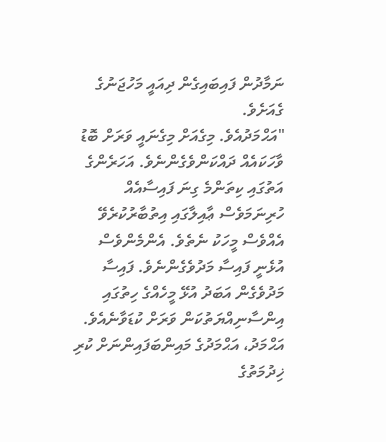ނަމާދުން ފައިބައިގެން ދިއައީ މަހުޖަނުގެ ގެއަށެވެ.
"އަޙްމަދުއެވެ. މިގެއަށް މިގެނައީ ވަރަށް ބޮޑު ވާހަކައެއް ދައްކަންވެގެންނެވެ. އަހަރެންގެ އަތުގައި ކިތަންމެ ގިނަ ފައިސާއެއް ހުރިނަމަވެސް ޢާއިލާގައި އިތުބާރުކުރެވޭ އެއްވެސް މީހަކު ނެތެވެ. އެންމެންވެސް އުޅެނީ ފައިސާ މަދުވެގެންނެވެ. ފައިސާ މަދުވެގެން އަބަދު އުޅޭ މީހެއްގެ ހިތުގައި އިންސާނިއްޔަތުކަން ވަރަށް ކުޑަވާނެއެވެ.
އަޙްމަދު، އަޙްމަދުގެ މައިންބަފައިންނަށް ކުރި ޚިދުމަތުގެ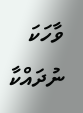ވާހަކަ ނުދައްކާ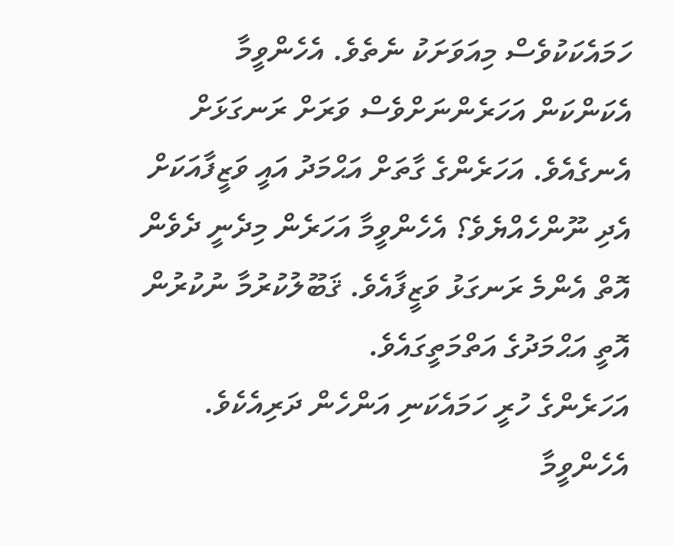ހަމައެކަކުވެސް މިއަވަށަކު ނެތެވެ. އެހެންވީމާ އެކަންކަން އަހަރެންނަށްވެސް ވަރަށް ރަނގަޅަށް އެނގެއެވެ. އަހަރެންގެ ގާތަށް އަޙްމަދު އައީ ވަޒީފާއަކަށް އެދި ނޫންހެއްޔެވެ؟ އެހެންވީމާ އަހަރެން މިދެނީ ދެވެން އޮތް އެންމެ ރަނގަޅު ވަޒީފާއެވެ. ޤަބޫލުކުރުމާ ނުކުރުން އޮތީ އަޙްމަދުގެ އަތްމަތީގައެވެ.
އަހަރެންގެ ހުރީ ހަމައެކަނި އަންހެން ދަރިއެކެވެ. އެހެންވީމާ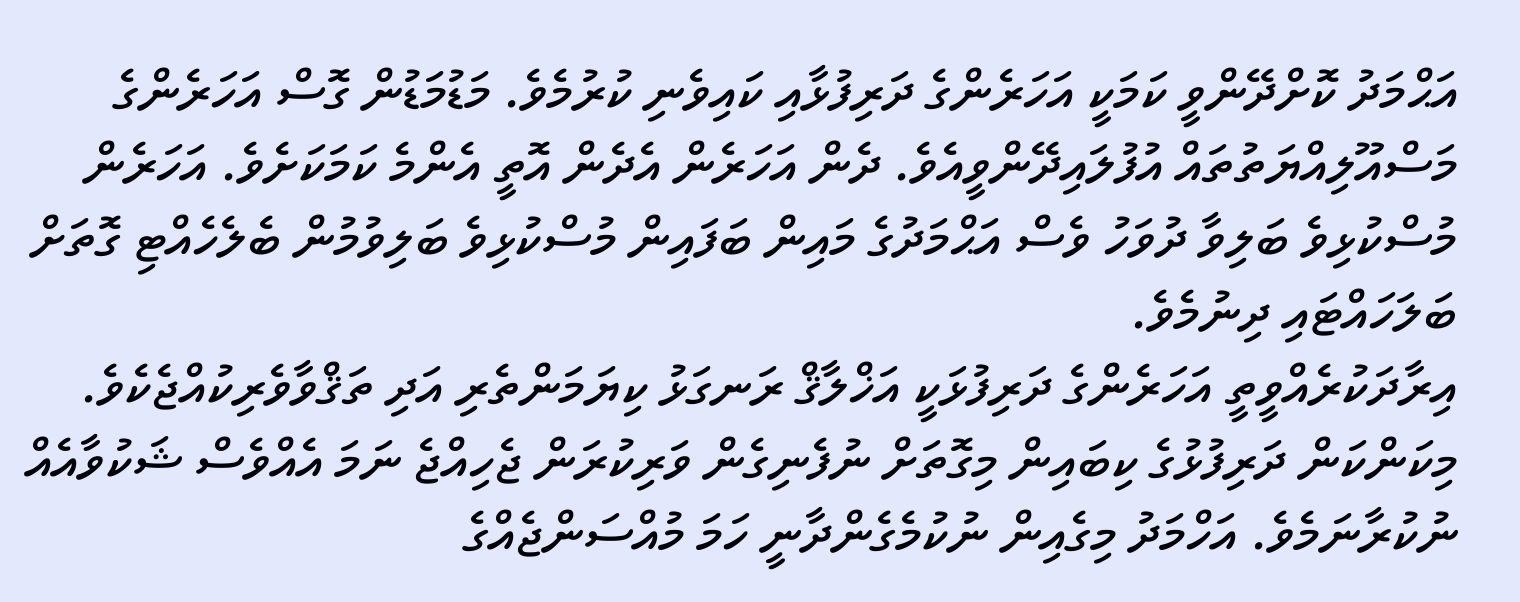އަޙްމަދު ކޮށްދޭންވީ ކަމަކީ އަހަރެންގެ ދަރިފުޅާއި ކައިވެނި ކުރުމެވެ. މަޑުމަޑުން ގޮސް އަހަރެންގެ މަސްއޫލިއްޔަތުތައް އުފުލައިދޭންވީއެވެ. ދެން އަހަރެން އެދެން އޮތީ އެންމެ ކަމަކަށެވެ. އަހަރެން މުސްކުޅިވެ ބަލިވާ ދުވަހު ވެސް އަޙްމަދުގެ މައިން ބަފައިން މުސްކުޅިވެ ބަލިވުމުން ބެލެހެއްޓި ގޮތަށް ބަލަހައްޓައި ދިނުމެވެ.
އިރާދަކުރެއްވީތީ އަހަރެންގެ ދަރިފުޅަކީ އަޚްލާޤް ރަނގަޅު ކިޔަމަންތެރި އަދި ތަޤްވާވެރިކުއްޖެކެވެ. މިކަންކަން ދަރިފުޅުގެ ކިބައިން މިގޮތަށް ނުފެނިގެން ވަރިކުރަން ޖެހިއްޖެ ނަމަ އެއްވެސް ޝަކުވާއެއް ނުކުރާނަމެވެ. އަހްމަދު މިގެއިން ނުކުމެގެންދާނީ ހަމަ މުއްސަންޖެއްގެ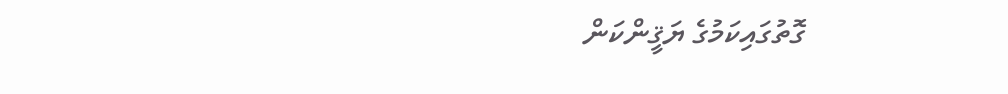ގޮތުގައިކަމުގެ ޔަޤީންކަން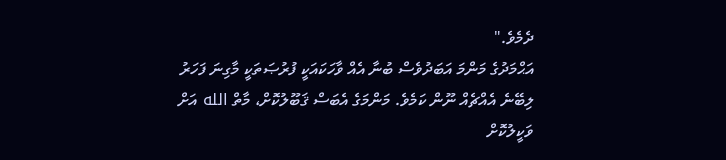ދެމެވެ."
އަޙްމަދުގެ މަންމަ އަބަދުވެސް ބުނާ އެއް ވާހަކައަކީ ފުރުޞަތަކީ މާގިނަ ފަހަރު ލިބޭނެ އެއްޗެއް ނޫން ކަމެވެ. މަންމަގެ އެބަސް ޤަބޫލުކޮށް، މާތް الله އަށް ވަކީލުކޮށް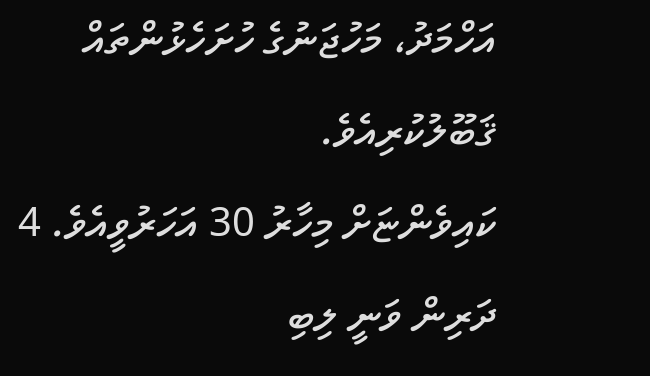އަހްމަދު، މަހުޖަނުގެ ހުށަހެޅުންތައް ޤަބޫލުކުރިއެވެ.
ކައިވެންޏަށް މިހާރު 30 އަހަރުވީއެވެ. 4 ދަރިން ވަނީ ލިބި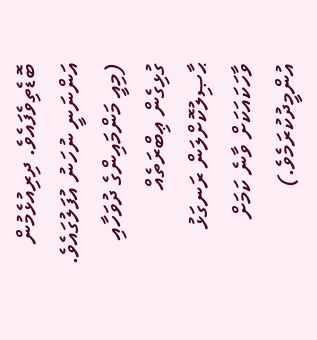ބޮޑެތިވެފައެވެ. ދިރިއުޅެމުން އަންނަނީ ނުހަނު އުފަލުގައެވެ.
(މިއީ މަންމައިންގެ ދުވަހާއި ގުޅިގެން ޢިބްރަތެއް ޙާޞިލުކޮށްލަން ރަނގަޅު ވާހަކައަކަށް ވާނެ ކަމަށް އުންމީދުކުރަމެވެ.)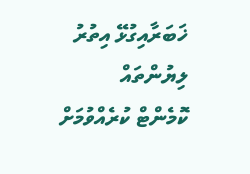ޚަބަރާއިގުޅޭ އިތުރު ލިޔުންތައް
ކޮމެންޓް ކުރެއްވުމަށް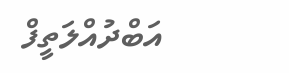އަބްދުއްލަތީފް